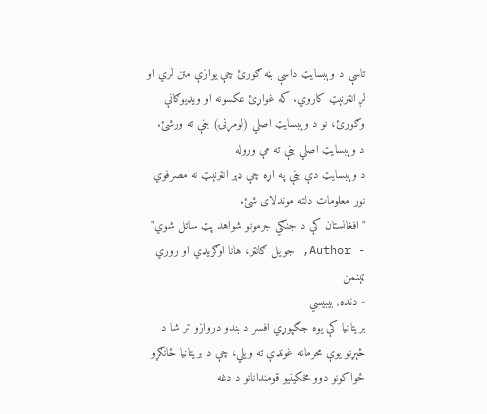تاسې د وېبسایټ داسې بڼه ګورئ چې یوازې متن لري او لږ انټرنېټ کاروي. که غواړئ عکسونه او ویډیوګانې وګورئ، نو د وېبسایټ اصلي (لومړنۍ) بڼې ته ورشئ.
د وېبسایټ اصلي بڼې ته مې وروله
د وېبسایټ دې بڼې په اړه چې ډېر انټرنېټ نه مصرفوي نور معلومات دلته موندلای شئ.
"افغانستان کې د جنګي جرمونو شواهد پټ ساتل شوي"
- Author, جویل ګانټر، هانا اوګریډي او روري ټېنمن
- دنده, بيبيسي
بریتانیا کې یوه جګپوړي افسر د بندو دروازو تر شا د څېړنو یوې محرمانه غونډې ته ویلي، چې د بریتانیا ځانګړو ځواکونو دوو مخکینیو قومندانانو د دغه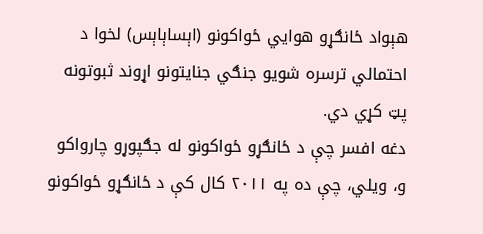هېواد ځانګړو هوايي ځواکونو (اېساېاېس) لخوا د احتمالي ترسره شویو جنګي جنایتونو اړوند ثبوتونه پټ کړي دي.
دغه افسر چې د ځانګړو ځواکونو له جګپوړو چارواکو و، ویلي، چې ده په ۲۰۱۱ کال کې د ځانګړو ځواکونو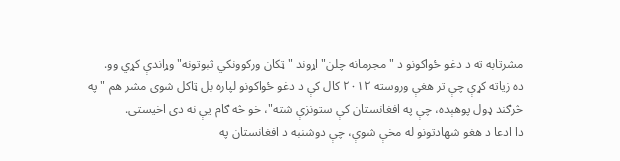مشرتابه ته د دغو ځواکونو د "مجرمانه چلن" اړوند "ټکان ورکوونکي ثبوتونه" وړاندې کړي وو.
ده زیاته کړې چې تر هغې وروسته ۲۰۱۲ کال کې د دغو ځواکونو لپاره بل ټاکل شوی مشر هم "په څرګند ډول پوهېده، چې په افغانستان کې ستونزې شته"، خو څه ګام یې نه دی اخیستی.
دا ادعا د هغو شهادتونو له مخې شوې، چې دوشنبه د افغانستان په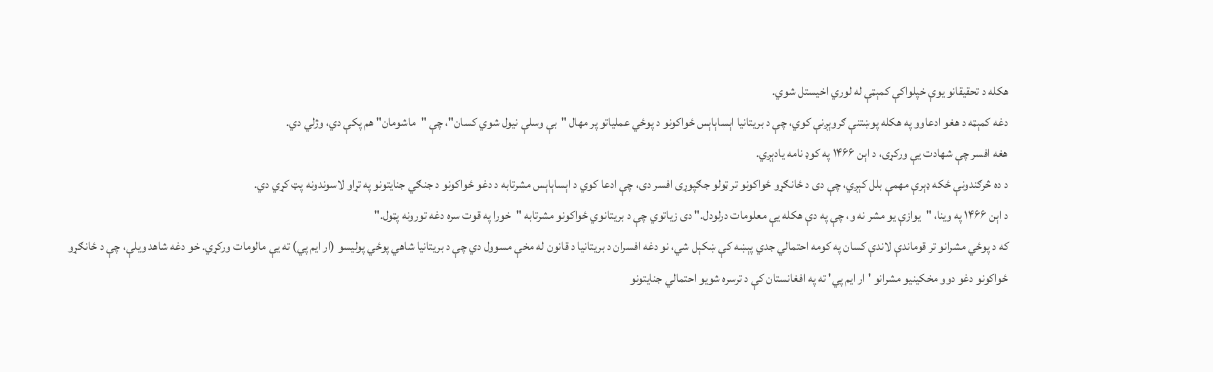هکله د تحقیقانو یوې خپلواکې کمېټې له لوري اخیستل شوي.
دغه کمېټه د هغو ادعاوو په هکله پوښتنې ګروېږنې کوي، چې د بریتانیا اېساېاېس ځواکونو د پوځي عملیاتو پر مهال "بې وسلې نیول شوي کسان"، چې "ماشومان" هم پکې دي، وژلي دي.
هغه افسر چې شهادت یې ورکړی، د اېن ۱۴۶۶ په کوډ نامه یادېږي.
د ده څرګندونې ځکه ډېرې مهمې بلل کېږي، چې دی د ځانګړو ځواکونو تر ټولو جګپوړی افسر دی، چې ادعا کوي د اېساېاېس مشرتابه د دغو ځواکونو د جنګي جنایتونو په تړاو لاسوندونه پټ کړي دي.
د اېن ۱۴۶۶ په وینا، "یوازې یو مشر نه و، چې په دې هکله یې معلومات درلودل." دی زیاتوي چې د بریتانوي ځواکونو مشرتابه "خورا په قوت سره دغه تورونه پټول."
که د پوځي مشرانو تر قوماندې لاندې کسان په کومه احتمالي جدي پېښه کې ښکېل شي، نو دغه افسران د بریتانیا د قانون له مخې مسوول دي چې د بریتانیا شاهي پوځي پولیسو (ار ایم پي) ته یې مالومات ورکړي. خو دغه شاهد ویلې، چې د ځانګړو ځواکونو دغو دوو مخکینیو مشرانو 'ار ایم پي' ته په افغانستان کې د ترسره شویو احتمالي جنایتونو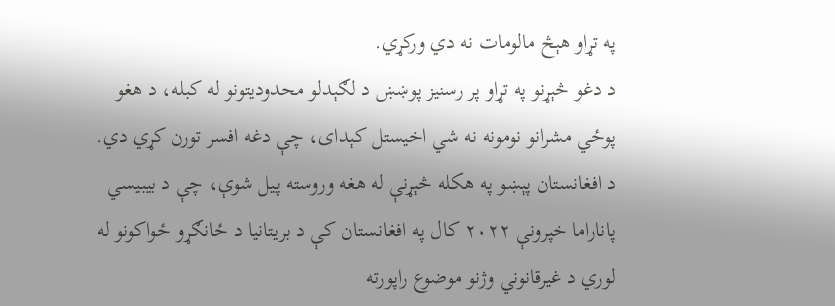په تړاو هېڅ مالومات نه دي ورکړي.
د دغو څېړنو په تړاو پر رسنیز پوښښ د لګېدلو محدودیتونو له کبله، د هغو پوځي مشرانو نومونه نه شي اخیستل کېدای، چې دغه افسر تورن کړي دي.
د افغانستان پېښو په هکله څېړنې له هغه وروسته پیل شوې، چې د بيبيسي پاناراما خپرونې ۲۰۲۲ کال په افغانستان کې د بریتانیا د ځانګړو ځواکونو له لوري د غیرقانوني وژنو موضوع راپورته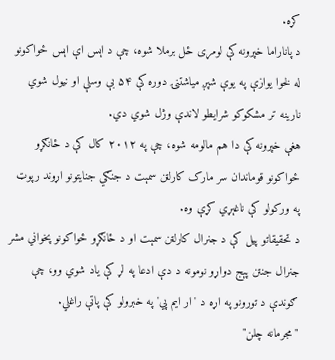کړه.
د پاناراما خپرونه کې لومړی ځل برملا شوه، چې د اېس اې اېس ځواکونو له لخوا یوازې په یوې شپږ میاشتنۍ دوره کې ۵۴ بې وسلې او نیول شوي نارینه تر مشکوکو شرایطو لاندې وژل شوي دي.
هغې خپرونه کې دا هم مالومه شوه، چې په ۲۰۱۲ کال کې د ځانګړو ځواکونو قوماندان سر مارک کارلټن سمېت د جنګي جنایتونو اړوند رپوټ په ورکولو کې ناغېړي کړې وه.
د تحقیقاتو پیل کې د جنرال کارلټن سمېت او د ځانګړو ځواکونو پخواني مشر جنرال جنتن پېج دواړو نومونه د دې ادعا په لړ کې یاد شوي وو، چې ګوندې د تورونو په اړه د 'ار ایم پي' په خبرولو کې پاتې راغلي.
"مجرمانه چلن"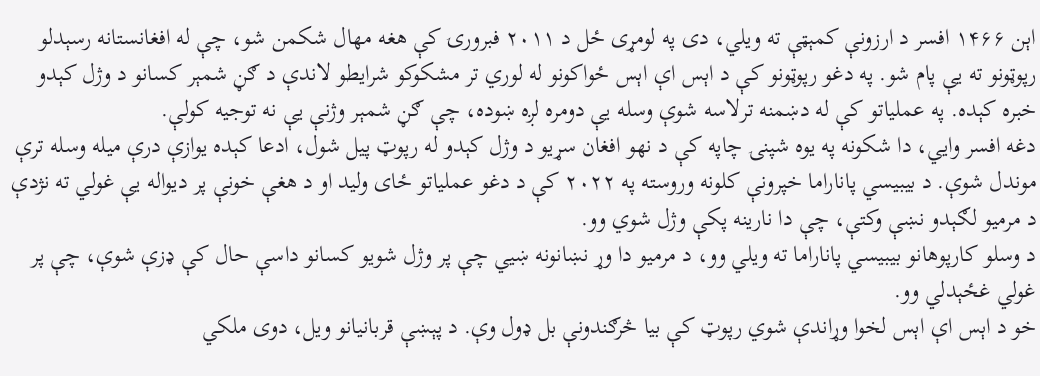اېن ۱۴۶۶ افسر د ارزونې کمېټې ته ویلي، دی په لومړی ځل د ۲۰۱۱ فبرورۍ کې هغه مهال شکمن شو، چې له افغانستانه رسېدلو رپوټونو ته یې پام شو. په دغو رپوټونو کې د اېس اې اېس ځواکونو له لوري تر مشکوکو شرايطو لاندې د ګڼ شمېر کسانو د وژل کېدو خبره کېده. په عملیاتو کې له دښمنه ترلاسه شوې وسله یې دومره لږه ښوده، چې ګڼ شمېر وژنې یې نه توجیه کولې.
دغه افسر وايي، دا شکونه په یوه شپنۍ چاپه کې د نهو افغان سړیو د وژل کېدو له رپوټ پیل شول، ادعا کېده یوازې درې میله وسله ترې موندل شوې. د بيبيسي پاناراما خپرونې کلونه وروسته په ۲۰۲۲ کې د دغو عملیاتو ځای ولید او د هغې خونې پر دیواله یې غولي ته نژدې د مرمیو لګېدو نښې وکتې، چې دا نارینه پکې وژل شوي وو.
د وسلو کارپوهانو بيبيسي پاناراما ته ویلي وو، د مرمیو دا وړ نښانونه ښيي چې پر وژل شویو کسانو داسې حال کې ډزې شوې، چې پر غولي غځېدلي وو.
خو د اېس اې اېس لخوا وړاندې شوي رپوټ کې بیا څرګندونې بل ډول وې. د پېښې قربانیانو ویل، دوی ملکي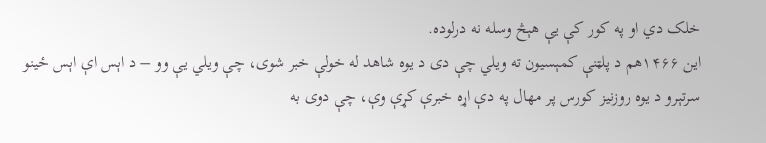خلک دي او په کور کې یې هېڅ وسله نه درلوده.
این ۱۴۶۶هم د پلټنې کمېسیون ته ویلي چې دی د یوه شاهد له خولې خبر شوی، چې ویلي یې وو – د اېس اې اېس ځینو سرتېرو د یوه روزنیز کورس پر مهال په دې اړه خبرې کړې وې، چې دوی به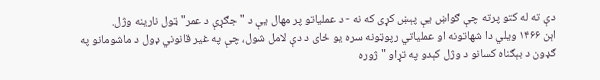دې ته له کتو پرته چې ګواښ یې پېښ کړی که نه - د عملیاتو پر مهال یې د "جګړې د عمر" ټول نارینه وژل.
اېن ۱۴۶۶ ویلي دا شهاتونه او عملیاتي رپوټونه سره یو ځای د دې لامل شول، چې په غیر قانوني ډول د ماشومانو په ګډون د بېګناه کسانو د وژل کېدو په تړاو "ژوره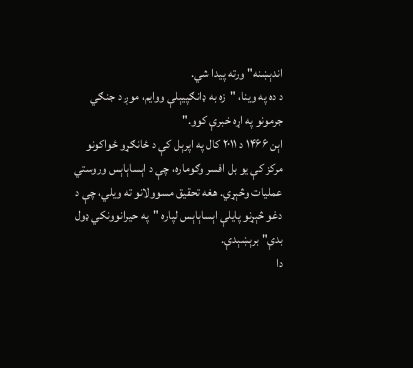اندېښنه" ورته پیدا شي.
د ده په وینا، "زه به ډانګپیېلې ووایم، موږ د جنګي جرمونو په اړه خبرې کوو."
اېن ۱۴۶۶ د ۲۰۱۱ کال په اپرېل کې د ځانګړو ځواکونو مرکز کې یو بل افسر وګوماره، چې د اېساېاېس وروستي عملیات وڅېړي. هغه تحقیق مسوولانو ته ویلي، چې د دغو څېړنو پایلې اېساېاېس لپاره "په حیرانوونکي ډول بدې" برېښېدې.
دا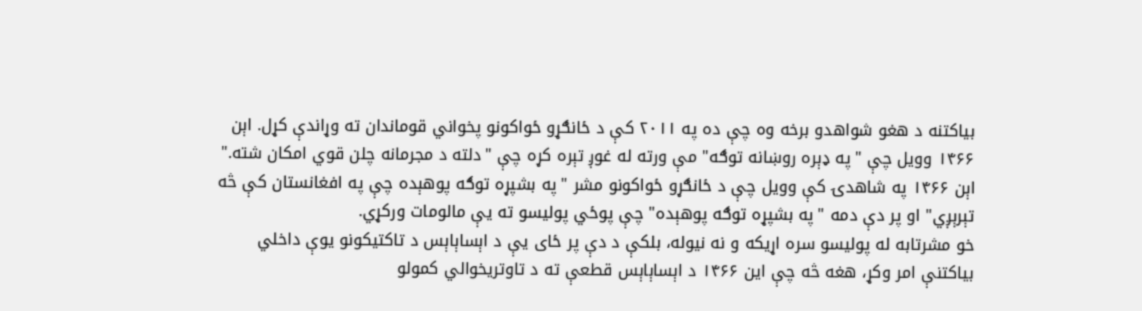بیاکتنه د هغو شواهدو برخه وه چې ده په ۲۰۱۱ کې د ځانګړو ځواکونو پخواني قوماندان ته وړاندې کړل. اېن ۱۴۶۶ وویل چې "په ډېره روښانه توګه" مې ورته له غوږ تېره کړه چې "دلته د مجرمانه چلن قوي امکان شته."
اېن ۱۴۶۶ په شاهدۍ کې وویل چې د ځانګړو ځواکونو مشر "په بشپړه توګه پوهېده چې په افغانستان کې څه تېرېږي" او پر دې دمه "په بشپړه توګه پوهېده" چې پوځي پولیسو ته یې مالومات ورکړي.
خو مشرتابه له پولیسو سره اړیکه و نه نیوله، بلکې د دې پر ځای یې د اېساېاېس د تاکتیکونو یوې داخلي بیاکتنې امر وکړ، هغه څه چې این ۱۴۶۶ د اېساېاېس قطعې ته د تاوتریخوالي کمولو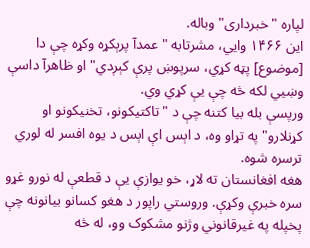لپاره "خبرداری" وباله.
این ۱۴۶۶ وايي، مشرتابه "عمدآ پرېکړه وکړه چې دا [موضوع] پټه کړي، سرپوښ پرې کېږدي" او ظاهرآ داسې وښيي لکه څه چې یې کړي وي.
ورپسې بله بیا کتنه چې د "تاکتیکونو، تخنیکونو او کړنلارو" په تړاو وه، د اېس اې اېس د یوه افسر له لوري ترسره شوه.
هغه افغانستان ته لاړ، خو یوازې یې د قطعې له نورو غړو سره خبرې وکړې. وروستي راپور د هغو کسانو بیانونه چې پخپله په غیرقانوني وژنو مشکوک وو، له څه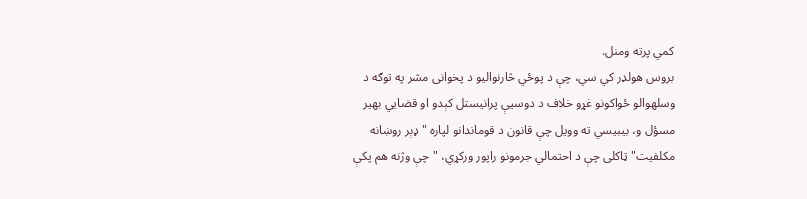کمي پرته ومنل.
بروس هولډر کي سي، چې د پوځي څارنوالیو د پخوانی مشر په توګه د وسلهوالو ځواکونو غړو خلاف د دوسیې پرانیستل کېدو او قضايي بهیر مسؤل و، بيبيسي ته وویل چې قانون د قوماندانو لپاره "ډېر روښانه مکلفیت" ټاکلی چې د احتمالي جرمونو راپور ورکړي، "چې وژنه هم پکې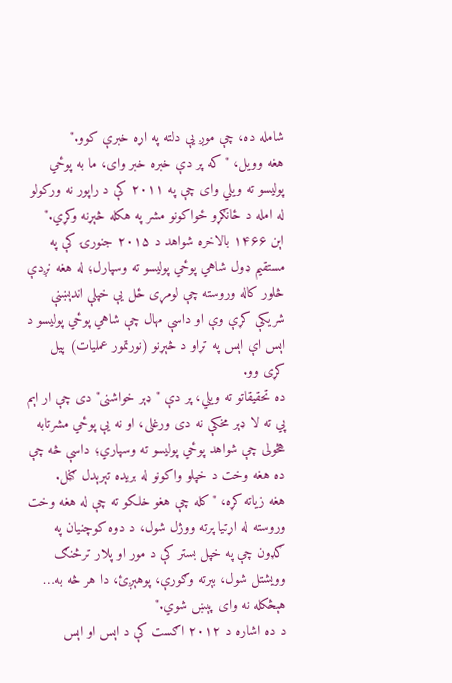شامله ده، چې موږ یې دلته په اړه خبرې کوو."
هغه وویل، "که پر دې خبره خبر وای، ما به پوځي پولیسو ته ویلي وای چې په ۲۰۱۱ کې د راپور نه ورکولو له امله د ځانګړو ځواکونو مشر په هکله څېړنه وکړي."
اېن ۱۴۶۶ بالاخره شواهد د ۲۰۱۵ جنورۍ کې په مستقیم ډول شاهي پوځي پولیسو ته وسپارل؛ له هغه نږدې څلور کاله وروسته چې لومړی ځل یې خپلې اندېښنې شریکې کړې وې او داسې مهال چې شاهي پوځي پولیسو د اېس اې اېس په تړاو د څېړنو (نورتمور عملیات) پیل کړی وو.
ده تحقیقاتو ته ویلي، پر دې "ډېر خواشنی" دی چې ار اېم پي ته لا ډېر مخکې نه دی ورغلی، او نه یې پوځي مشرتابه هڅولی چې شواهد پوځي پولیسو ته وسپاري؛ داسې څه چې ده هغه وخت د خپلو واکونو له بریده تېرېدل ګڼل.
هغه زیاته کړه، "کله چې هغو خلکو ته چې له هغه وخت وروسته له اړتیا پرته ووژل شول، د دوه کوچنیان په ګډون چې په خپل بستر کې د مور او پلار ترڅنګ وویشتل شول، بېرته وګورې، پوهېږئ، دا هر څه به… هېڅکله نه وای پېښ شوي."
د ده اشاره د ۲۰۱۲ اګست کې د اېس او اېس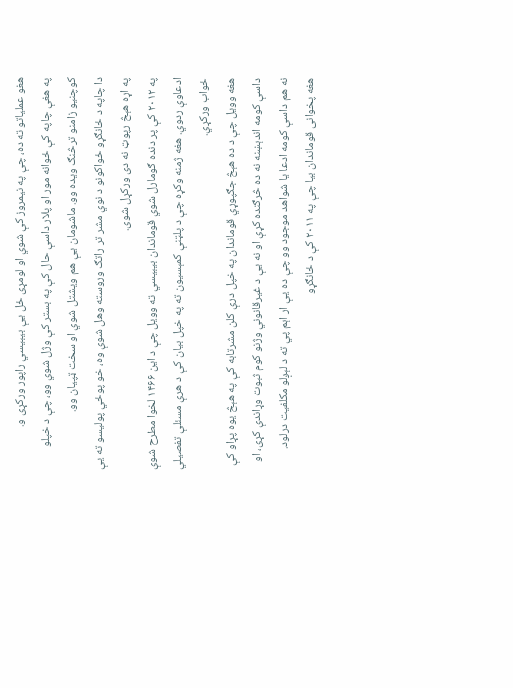هغو عملیاتو ته ده، چې په نیمروز کې شوي او لومړی ځل یې بيبيسي راپور ورکړی و.
په هغې چاپه کې ځوانه مور او پلار داسې حال کې په بستر کې وژل شوي وو، چې د خپلو کوچنیو زامنو ترڅنګ ویده وو. ماشومان یې هم ویشتل شوي او سخت ټپیان وو.
دا چاپه د ځانګړو ځواکونو د نوي مشر تر راتګ وروسته وهل شوې وه، خو پوځي پولیسو ته یې په اړه هېڅ رپوټ نه دی ورکړل شوی.
په ۲۰۱۲ کې پر دنده ګومارل شوي قوماندان بيبيسي ته وویل چې د این ۱۴۶۶ لخوا مطرح شوې ادعاوې ردوي. هغه ژمنه وکړه چې د پلټنې کمېسیون ته په خپل بیان کې د هرې مسئلې تفصیلي ځواب ورکړي.
هغه وویل چې د ده هېڅ جګپوړي قوماندان په خپل درې کلن مشرتابه کې په هېڅ یوه پړاو کې داسې کومه اندېښنه نه ده څرګنده کړې او نه یې د غیرقانوني وژنو کوم ثبوت وړاندې کړی، او نه هم داسې کومه ادعا یا شواهد موجود وو چې ده یې ار اېم پي ته د لېږلو مکلفیت درلود.
هغه پخوانی قوماندان بیا چې په ۲۰۱۱ کې د ځانګړو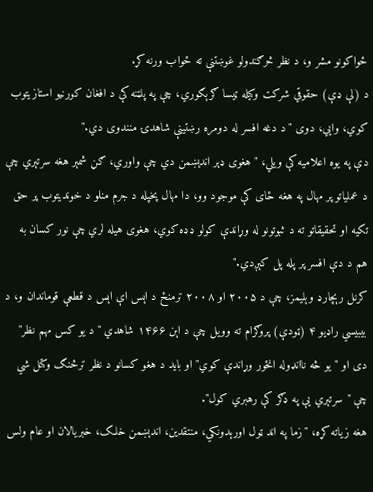ځواکونو مشر و، د نظر څرګندولو غوښتنې ته ځواب ورنه کړ.
د (لې ډې) حقوقي شرکت وکیله ټیسا ګرېګوري، چې په پلټنه کې د افغان کورنیو استازیتوب کوي، وايي، دوی "د دغه افسر له دومره رښتینې شاهدۍ منندوی دي."
دې په یوه اعلامیه کې ویلي، "هغوی ډېر اندېښمن دي چې واوري، ګڼ شمېر هغه سرتېري چې د عملیاتو پر مهال په هغه ځای کې موجود وو، دا مهال پخپله د جرم منلو د خوندیتوب پر حق تکیه او تحقیقاتو ته د ثبوتونو له وړاندې کولو ډډه کوي، هغوی هیله لري چې نور کسان به هم د دې افسر پر پله پل کېږدي."
کرنل رېچارډ وېلیمز، چې د ۲۰۰۵ او ۲۰۰۸ ترمنځ د اېس اې اېس د قطعې قوماندان و، د بيبيسي راډیو ۴ (ټودې) پروګرام ته وویل چې د اېن ۱۴۶۶ شاهدي "د یو کس مهم نظر" دی او "یو څه ناانډوله انځور وړاندې کوي" او باید د هغو کسانو د نظر ترڅنګ وکتل شي چې "سرتېري یې په ډګر کې رهبري کول".
هغه زیاته کړه، "زما په اند ټول اورېدونکي، منتقدین، اندېښمن خلک، خبریالان او عام ولس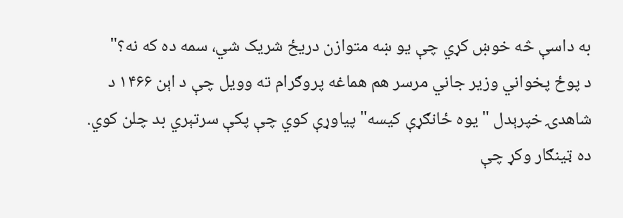به داسې څه خوښ کړي چې یو ښه متوازن دریځ شریک شي، سمه ده که نه؟"
د پوځ پخواني وزیر جاني مرسر هم هماغه پروګرام ته وویل چې د اېن ۱۴۶۶ د شاهدۍ خپرېدل "یوه ځانګړې کیسه" پیاوړې کوي چې پکې سرتېري بد چلن کوي. ده ټینګار وکړ چې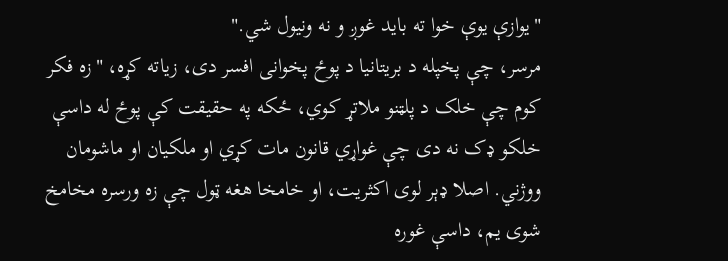"یوازې یوې خوا ته باید غوږ و نه ونیول شي."
مرسر، چې پخپله د بریتانیا د پوځ پخوانی افسر دی، زیاته کړه، "زه فکر کوم چې خلک د پلټنو ملاتړ کوي، ځکه په حقیقت کې پوځ له داسې خلکو ډک نه دی چې غواړي قانون مات کړي او ملکیان او ماشومان ووژني. اصلا ډېر لوی اکثریت، او خامخا هغه ټول چې زه ورسره مخامخ شوی یم، داسې غوره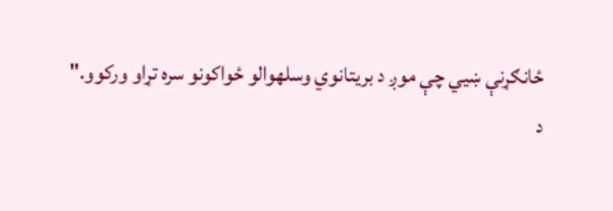ځانګړنې ښيي چې موږ د بریتانوي وسلهوالو ځواکونو سره تړاو ورکوو."
د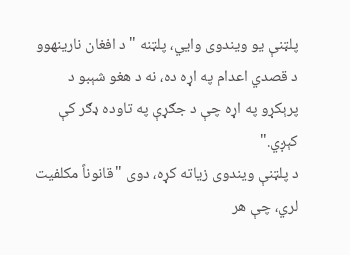پلټنې یو ویندوی وايي، پلټنه "د افغان نارینهوو د قصدي اعدام په اړه ده، نه د هغو شېبو د پرېکړو په اړه چې د جګړې په تاوده ډګر کې کېږي."
د پلټنې ویندوی زیاته کړه، دوی "قانوناً مکلفیت لري، چې هر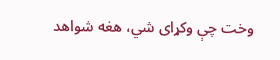وخت چې وکړای شي، هغه شواهد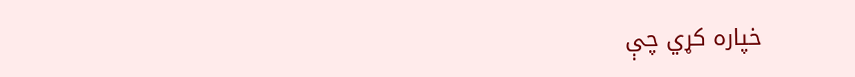خپاره کړي چې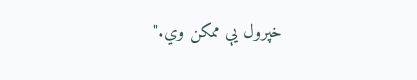خپرول یې ممکن وي."